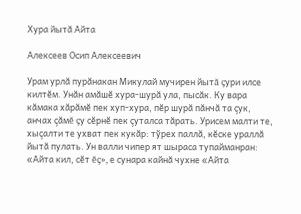Хура йытă Айта

Алексеев Осип Алексеевич

Урам урлă пурăнакан Микулай мучирен йытă çури илсе килтĕм. Унăн амăшĕ хура-шурă ула, пысăк. Ку вара кăмака хăрăмĕ пек хуп-хура, пĕр шурă пăнчă та çук, анчах çăмĕ çу сĕрнĕ пек çуталса тăрать. Урисем малти те, хыçалти те ухват пек кукăр: тўрех паллă, кĕске ураллă йытă пулать. Ун валли чипер ят шыраса тупайманран: «Айта кил, сĕт ĕç», е сунара кайнă чухне «Айта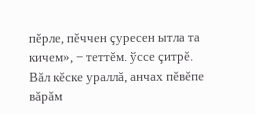пĕрле, пĕччен çуресен ытла та кичем», − теттĕм. ўссе çитрĕ. Вăл кĕске ураллă, анчах пĕвĕпе вăрăм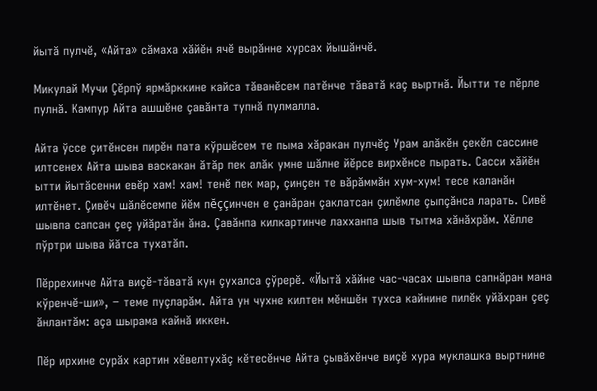йытă пулчĕ, «Айта» сăмаха хăйĕн ячĕ вырăнне хурсах йышăнчĕ.

Микулай Мучи Çĕрпў ярмăрккине кайса тăванĕсем патĕнче тăватă каç выртнă. Йытти те пĕрле пулнă. Кампур Айта ашшĕне çавăнта тупнă пулмалла.

Айта ўссе çитĕнсен пирĕн пата кўршĕсем те пыма хăракан пулчĕç Урам алăкĕн çекĕл сассине илтсенех Айта шыва васкакан ăтăр пек алăк умне шăлне йĕрсе вирхĕнсе пырать. Сасси хăйĕн ытти йытăсенни евĕр хам! хам! тенĕ пек мар, çинçен те вăрăммăн хум-хум! тесе каланăн илтĕнет. Çивĕч шăлĕсемпе йĕм пĕççинчен е çанăран çаклатсан çилĕмле çыпçăнса ларать. Сивĕ шывпа сапсан çеç уйăратăн ăна. Çавăнпа килкартинче лахханпа шыв тытма хăнăхрăм. Хĕлле пўртри шыва йăтса тухатăп.

Пĕррехинче Айта виçĕ-тăватă кун çухалса çўрерӗ. «Йытă хăйне час-часах шывпа сапнăран мана кўренчĕ-ши», − теме пуçларăм. Айта ун чухне килтен мĕншĕн тухса кайнине пилĕк уйăхран çеç ăнлантăм: аçа шырама кайнă иккен.

Пĕр ирхине сурăх картин хĕвелтухăç кĕтесĕнче Айта çывăхĕнче виçĕ хура муклашка выртнине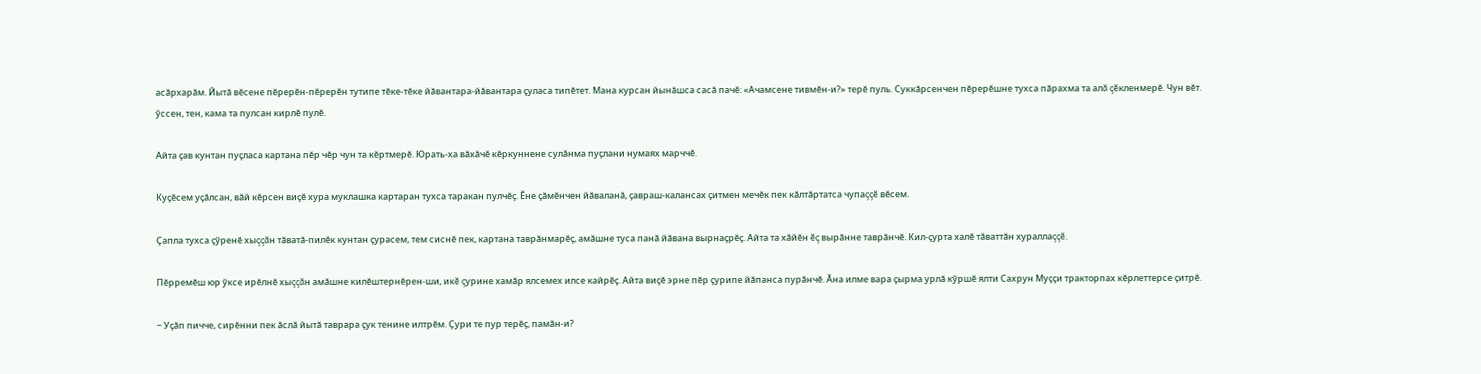асăрхарăм. Йытă вĕсене пĕрерĕн-пĕрерĕн тутипе тĕке-тĕке йăвантара-йăвантара çуласа типĕтет. Мана курсан йынăшса сасă пачĕ: «Ачамсене тивмĕн-и?» терĕ пуль. Суккăрсенчен пĕрерĕшне тухса пăрахма та алă çĕкленмерĕ. Чун вĕт. ўссен, тен, кама та пулсан кирлĕ пулĕ.

Айта çав кунтан пуçласа картана пĕр чĕр чун та кĕртмерĕ. Юрать-ха вăхăчĕ кĕркуннене сулăнма пуçлани нумаях марччĕ.

Куçĕсем уçăлсан, вăй кĕрсен виçĕ хура муклашка картаран тухса таракан пулчĕç. Ĕне çăмĕнчен йăваланă, çавраш-калансах çитмен мечĕк пек кăлтăртатса чупаççĕ вĕсем.

Çапла тухса çўренĕ хыççăн тăватă-пилĕк кунтан çурасем, тем сиснĕ пек, картана таврăнмарĕç, амăшне туса панă йăвана вырнаçрĕç. Айта та хăйĕн ĕç вырăнне таврăнчĕ. Кил-çурта халĕ тăваттăн хураллаççĕ.

Пĕрремĕш юр ўксе ирĕлнĕ хыççăн амăшне килĕштернĕрен-ши, икĕ çурине хамăр ялсемех илсе кайрĕç. Айта виçĕ эрне пĕр çурипе йăпанса пурăнчĕ. Ăна илме вара çырма урлă кўршĕ ялти Сахрун Муççи тракторпах кĕрлеттерсе çитрĕ.

− Уçăп пичче, сирĕнни пек ăслă йытă таврара çук тенине илтрĕм. Çури те пур терĕç, памăн-и?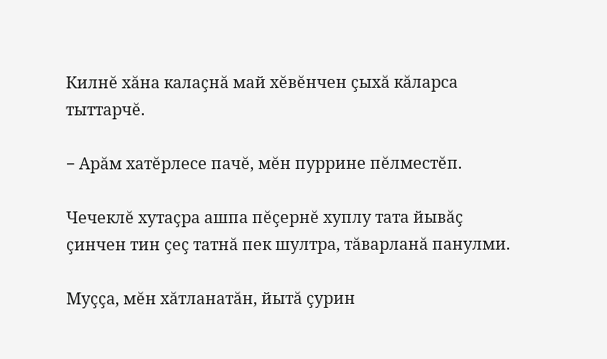Килнĕ хăна калаçнă май хĕвĕнчен çыхă кăларса тыттарчĕ.

− Арăм хатĕрлесе пачĕ, мĕн пуррине пĕлместĕп.

Чечеклĕ хутаçра ашпа пĕçернĕ хуплу тата йывăç çинчен тин çеç татнă пек шултра, тăварланă панулми.

Муççа, мĕн хăтланатăн, йытă çурин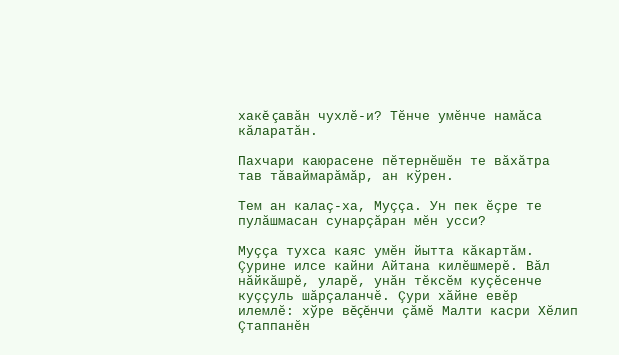хакĕ çавăн чухлĕ-и? Тĕнче умĕнче намăса кăларатăн.

Пахчари каюрасене пĕтернĕшĕн те вăхăтра тав тăваймарăмăр, ан кўрен.

Тем ан калаç-ха, Муççа. Ун пек ĕçре те пулăшмасан сунарçăран мĕн усси?

Муççа тухса каяс умĕн йытта кăкартăм. Çурине илсе кайни Айтана килĕшмерĕ. Вăл нăйкăшрĕ, уларĕ, унăн тĕксĕм куçĕсенче куççуль шăрçаланчĕ. Çури хăйне евĕр илемлĕ: хўре вĕçĕнчи çăмĕ Малти касри Хĕлип Çтаппанĕн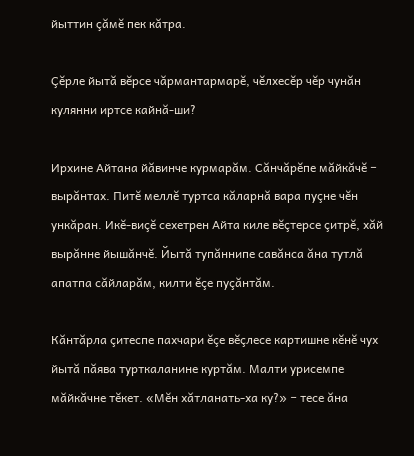йыттин çăмĕ пек кăтра.

Çĕрле йытă вĕрсе чăрмантармарĕ, чĕлхесĕр чĕр чунăн кулянни иртсе кайнă-ши?

Ирхине Айтана йăвинче курмарăм. Сăнчăрĕпе мăйкăчĕ − вырăнтах. Питĕ меллĕ туртса кăларнă вара пуçне чĕн ункăран. Икĕ-виçĕ сехетрен Айта киле вĕçтерсе çитрĕ, хăй вырăнне йышăнчĕ. Йытă тупăннипе савăнса ăна тутлă апатпа сăйларăм, килти ĕçе пуçăнтăм.

Кăнтăрла çитеспе пахчари ĕçе вĕçлесе картишне кĕнĕ чух йытă пăява турткаланине куртăм. Малти урисемпе мăйкăчне тĕкет. «Мĕн хăтланать-ха ку?» − тесе ăна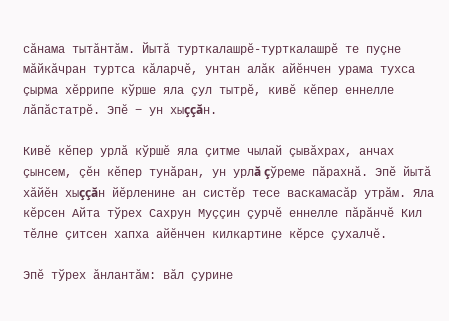сăнама тытăнтăм. Йытă турткалашрĕ-турткалашрĕ те пуçне мăйкăчран туртса кăларчĕ, унтан алăк айĕнчен урама тухса çырма хĕррипе кўрше яла çул тытрĕ, кивĕ кĕпер еннелле лăпăстатрĕ. Эпĕ − ун хыççăн.

Кивĕ кĕпер урлă кўршĕ яла çитме чылай çывăхрах, анчах çынсем, çĕн кĕпер тунăран, ун урлă çўреме пăрахнă. Эпĕ йытă хăйĕн хыççăн йĕрленине ан систĕр тесе васкамасăр утрăм. Яла кĕрсен Айта тўрех Сахрун Муççин çурчĕ еннелле пăрăнчĕ Кил тĕлне çитсен хапха айĕнчен килкартине кĕрсе çухалчĕ.

Эпĕ тўрех ăнлантăм: вăл çурине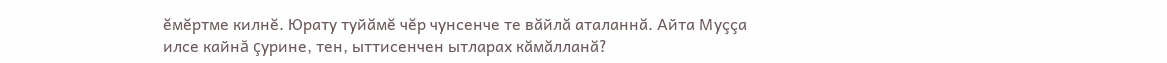ĕмĕртме килнĕ. Юрату туйăмĕ чĕр чунсенче те вăйлă аталаннă. Айта Муççа илсе кайнă çурине, тен, ыттисенчен ытларах кăмăлланă?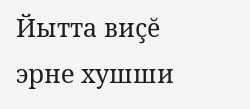Йытта виçĕ эрне хушши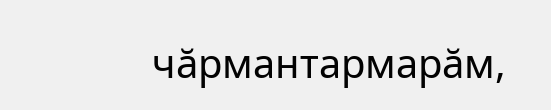чăрмантармарăм,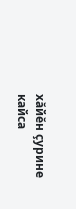хăйĕн çурине кайса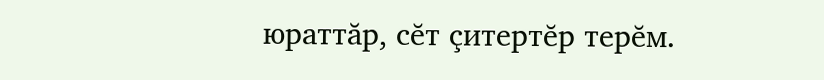юраттăр, сĕт çитертĕр терĕм.